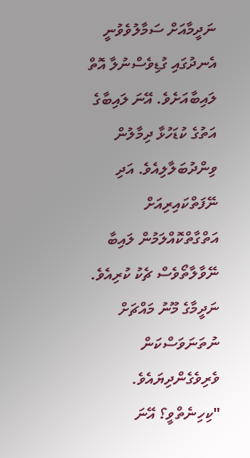ނަދީމާއަށް ސަމާލުވެވުނީ އެނދުގައި ގުޑިވެސްނުލާ އޮތް ލައިބާއަށެވެ. އޭނަ ލައިބާގެ އަތުގެ ކުޑަހުޅާ ދިމާލުން ވިންދުބަލާލިއެވެ. އަދި ނޭފަތްކައިރިއަށް އަތްގާތްކޮއްލަމުން ލައިބާ ނޭވާލާތޯވެސް ޗެކު ކުރިއެވެ. ނަދީމާގެ މޫނު މައްޗަށް ނުތަނަވަސްކަން ވެރިވެގެންދިޔައެވެ.
"ކިހިނެތްވީ؟ އޭނަ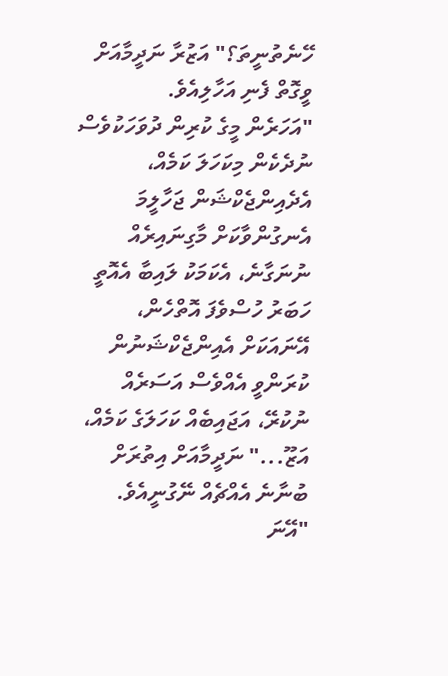ހޭނެތުނީތަ؟" އަޒުރާ ނަދީމާއަށް ވީގޮތް ފެނި އަހާލިއެވެ.
"އަހަރެން މީގެ ކުރިން ދުވަހަކުވެސް ނުދެކެން މިކަހަލަ ކަމެއް، އެދެއިންޖެކްޝަން ޖަހާލީމަ އެނގުންވާކަށް މާގިނައިރެއް ނުނަގާނެ، އެކަމަކު ލައިބާ އެއޮތީ ހަބަރު ހުސްވެފަ އޮތްހެން، އޭނައަކަށް އެއިންޖެކްޝަނުން ކުރަންވީ އެއްވެސް އަސަރެއް ނުކުރޭ، އަޖައިބެއް ކަހަލަގެ ކަމެއް، އަޒޫ..." ނަދީމާއަށް އިތުރަށް ބުނާނެ އެއްޗެއް ނޭގުނީއެވެ.
"އޭނަ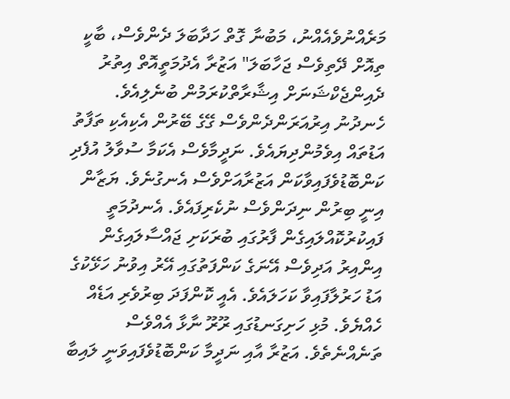މަރެއްނުވެއެއްނު، މަބުނާ ގޮތް ހަދާބަލަ ދެންވެސް، ބާކީ ތިއޮށް ދޭތިވެސް ޖަހާބަލަ" އަޒުރާ އެދުމަތީއޮތް އިތުރު ދެއިންޖެކްޝަނަށް އިޝާރާތްކުރަމުން ބުނެލިއެވެ.
ހެނދުނު އިރުއަރަންދެންވެސް ގޭގެ ބޭރުން އެކިއެކި ތަފާތު އަޑުތައް އިވެމުންދިޔައެވެ. ނަދީމާވެސް އެކަމާ ސުވާލު އުފެދި ކަންބޮޑުވެފައިވާކަން އަޒުރާއަށްވެސް އެނގުނެވެ. ޔަޒާން އިނީ ބިރުން ނިދަންވެސް ނުކެރިފައެވެ. އެނދުމަތީ ފައިކުރުކޮއްލައިގެން ފާރުގައި ބުރަކަށި ޖައްސާލައިގެން އިންއިރު އަދިވެސް އޭނަގެ ކަންފަތުގައި އޭރު އިވުނު ހަޅޭކުގެ އަޑު ހަރުލާފައިވާ ކަހަލައެވެ. އެއީ ކޮންފަދަ ބިރުވެރި އަޑެއް ހެއްޔެވެ. މުޅި ހަށިގަނޑުގައި ރޫރޫ ނާޅާ އެއްވެސް ތަނެއްނެތެވެ. އަޒުރާ އާއި ނަދީމާ ކަންބޮޑުވެފައިވަނީ ލައިބާ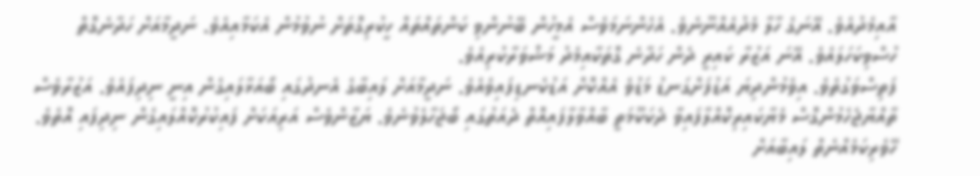އާއިމެދުއެވެ. އޭނަގެ ހާލާ މެދުއެއްނޫނެވެ. އެހެންނަމަވެސް އެމީހުން ބޭނުންވި ކަންތައްތައް ހީކުރިގޮތަށް ނުވުމުން އެކަމާއިއެވެ. ނަދީމާއަށް ހަދާނެގޮތް ހުސްވިކަހަލައެވެ. އޭނަ އަޒުރާ ކައިރީ ދެން ހަދާނެ ގޮތަކާއިމެދު މަޝްވަރާކުރިއެވެ.
ފަތިސްވަގުތެވެ. އިވެމުންދިޔަ އަޑުފަށްގަނޑު މަޑުވެ އެއްކޮށް އަޑުކެނޑިފައިވެއެވެ. ނަދީމާއަށް ލައިބާގެ އެނދުގައި ބޯއަޅާލައިގެން އިނީ ނިދިފައެވެ. އަޒުރާވެސް ތާއްޔާޖެހެމުންގޮސް މެޔާކައިރިކޮއްލާފައިވާ ދެކަކޫމަތީ ބާއްވާލާފައިއޮތް ދެއަތުގައި ބޯޖަހާލެވުނެވެ. ޔަޒާންވެސް އަރިއަކަށް ފައިކުރުކޮއްލައިގެން ނިދިފައި އޮތެވެ. ހޭވެރިކަމެއްނެތް ލައިބާއަށް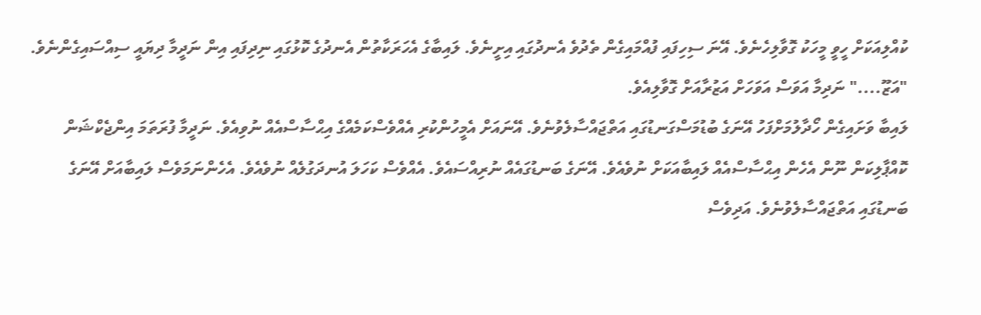ކުއްލިއަކަށް ހީވީ މީހަކު ގޮވާލިހެނެވެ. އޭނަ ސިހިފައި ފުއްމައިގެން ތެދުވެ އެނދުގައި އިށީނެވެ. ލައިބާގެ އެހަރަކާތުން އެނދުގެ ކޮޅުގައި ނިދިފައި އިން ނަދީމާ ދިޔައީ ސިއްސައިގެންނެވެ.
"އަޒޫ...." ނަދިމާ އަވަސް އަވަހަށް އަޒުރާއަށް ގޮވާލިއެވެ.
ލައިބާ ވަށައިގެން ހޯދާލުމަށްފަހު އޭނަގެ ބުޑުމަސްގަނޑުގައި އަތްޖައްސާލެވުނެވެ. އޭނައަށް އެމީހުންކުރި އެއްވެސްކަމެއްގެ އިޙްސާސްއެއް ނުވިއެވެ. ނަދީމާ ފުރަތަމަ އިންޖެކްޝަން ކޮއްޕާލިކަން ނޫން އެހެން އިޙްސާސްއެއް ލައިބާއަކަށް ނުވެއެވެ. އޭނަގެ ބަނޑުގައެއް ނުރިއްސައެވެ. އެއްވެސް ކަހަލަ އުނދަގުލެއް ނުވެއެވެ. އެހެންނަމަވެސް ލައިބާއަށް އޭނަގެ ބަނޑުގައި އަތްޖައްސާލެވުނެވެ. އަދިވެސް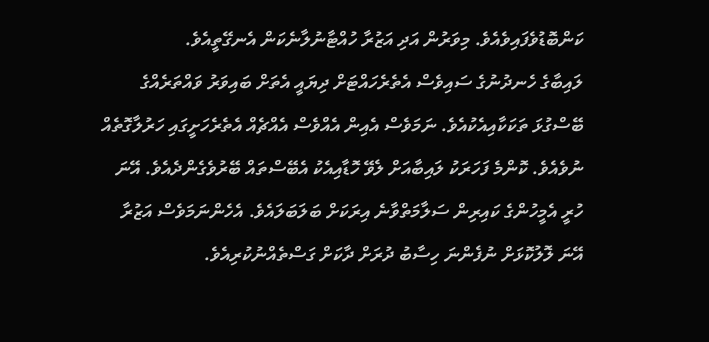ކަންބޮޑުވެފައިވެއެވެ. މިވަރުން އަދި އަޒުރާ ހުއްޓާނުލާނެކަން އެނގޭތީއެވެ.
ލައިބާގެ ހެނދުނުގެ ސައިވެސް އެތެރެހައްޓަށް ދިޔައީ އެތަށް ބައިވަރު ވައްތަރެއްގެ ބޭސްގުޅަ ތަކަކާއިއެކުއެވެ. ނަމަވެސް އެއިން އެއްވެސް އެއްޗެއް އެތެރެހަށީގައި ހަރުލާގޮތެއް ނުވެއެވެ. ކޮންމެ ފަހަރަކު ލައިބާއަށް ލެވޭ ހޮޑާއިއެކު އެބޭސްތައް ބޭރުވެގެންދެއެވެ. އޭނަ ހުރީ އެމީހުންގެ ކައިރިން ސަލާމަތްވާނެ އިރަކަށް ބަލަބަލައެވެ. އެހެންނަމަވެސް އަޒުރާ އޭނަ ލޮލުކޮޅަށް ނުފެންނަ ހިސާބު ދުރަށް ދާކަށް ގަސްތެއްނުކުރިއެވެ.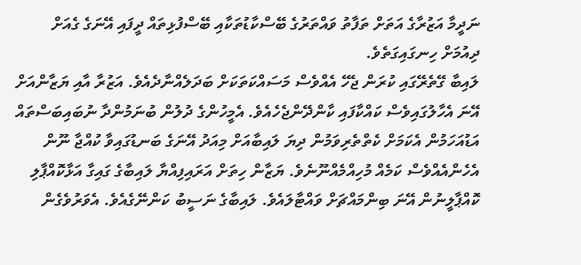ނަދީމާ އަޒުރާގެ އަތަށް ތަފާތު ވައްތަރުގެ ބޭސްކާޑުތަކާއި ބޭސްފުޅިތައް ދީފައި އޭނަގެ ގެއަށް ދިއުމަށް ހިނގައިގަތެވެ.
ލައިބާ ގޭތެރޭގައި ކުރަން ޖެހޭ އެއްވެސް މަސައްކަތަކަށް ބަދަލެއްނާދެއެވެ. އަޒުރާ އާއި ޔަޒާންއަށް އޭނަ އެހާލުގައިވެސް ކައްކާފައި ކާންދޭންޖެހެއެވެ. އެމީހުންގެ ދުލުން ބުނަމުންދާ ނުބައިބަސްތައް އަޑުއަހަމުން އެކަމަށް ކެތްތެރިވަމުން ދިޔަ ލައިބާއަށް މިއަދު އޭނަގެ ބަނޑުގައިވާ ކުއްޖާ ނޫން އެހެންއެއްވެސް ކަމެއް މުހިއްމެއްނޫނެވެ. ޔަޒާން ހިތަށް އަރައިފިއްޔާ ލައިބާގެ ގައިގާ އަޅާކޮއްޕާލި ކޮއްޕާލީނުން އޭނަ ބިންމައްޗަށް ވައްޓާލައެވެ. ލައިބާގެ ނަސީބު ކަންނޭގެއެވެ. އެވަރުވެގެން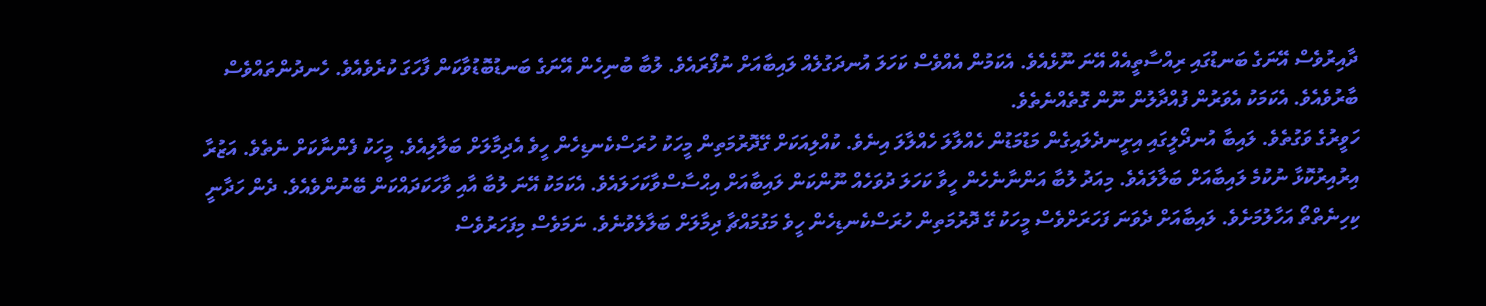ދާއިރުވެސް އޭނަގެ ބަނޑުގައި ރިއްސާތީއެއް އޭނަ ނޫޅެއެވެ. އެކަމުން އެއްވެސް ކަހަލަ އުނދަގުލެއް ލައިބާއަށް ނުފޯރައެވެ. ލުބާ ބުނިހެން އޭނަގެ ބަނޑުބޮޑުވާކަން ފާހަގަ ކުރެވެއެވެ. ހެނދުންތައްވެސް ބާރުވެއެވެ. އެކަމަކު އެވަރުން ފުއްދާލުން ނޫން ގޮތެއްނެތެވެ.
ހަވީރުގެ ވަގުތެވެ. ލައިބާ އުނދޯލީގައި އިށީނދެލައިގެން މަޑުމަޑުން ހެއްލާލަ ހެއްލާލަ އިނެވެ. ކުއްލިއަކަށް ގޭދޮރުމަތިން މީހަކު ހުރަސްކެނޑިހެން ހީވެ އެދިމާލަށް ބަލާލިއެވެ. މީހަކު ފެންނާކަށް ނެތެވެ. އަޒުރާ އިރުއިރުކޮޅާ ނުކުމެ ލައިބާއަށް ބަލާލައެވެ. މިއަދު ލުބާ އަންނާނެހެން ހީވާ ކަހަލަ ދުވަހެއް ނޫންކަން ލައިބާއަށް އިޙްސާސްވާކަހަލައެވެ. އެކަމަކު އޭނަ ލުބާ އާއި ވާހަކަދައްކަން ބޭނުންވެއެވެ. ދެން ހަދާނީ ކިހިނެތްތޯ އަހާލުމަށެވެ. ލައިބާއަށް ދެވަނަ ފަހަރަށްވެސް މީހަކު ގޭ ދޮރުމަތިން ހުރަސްކެނޑިހެން ހީވެ މަގުމައްޗާ ދިމާލަށް ބަލާލެވުނެވެ. ނަމަވެސް މިފަހަރުވެސް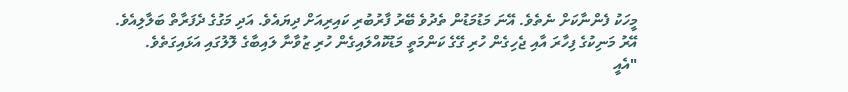މީހަކު ފެންނާކަށް ނެތެވެ. އޭނަ މަޑުމަޑުން ތެދުވެ ބޭރު ފާރުބުރި ކައިރިއަށް ދިޔައެވެ. އަދި މަގުގެ ދެފަރާތް ބަލާލިއެވެ. އޭރު މަނިކުގެ ފިހާރަ އާއި ޖެހިގެން ހުރި ގޭގެ ކަންމަތީ މަޑުކޮއްލައިގެން ހުރި ޒުވާނާ ލައިބާގެ ލޮލުގައި އަޅައިގަތެވެ.
"އެއީ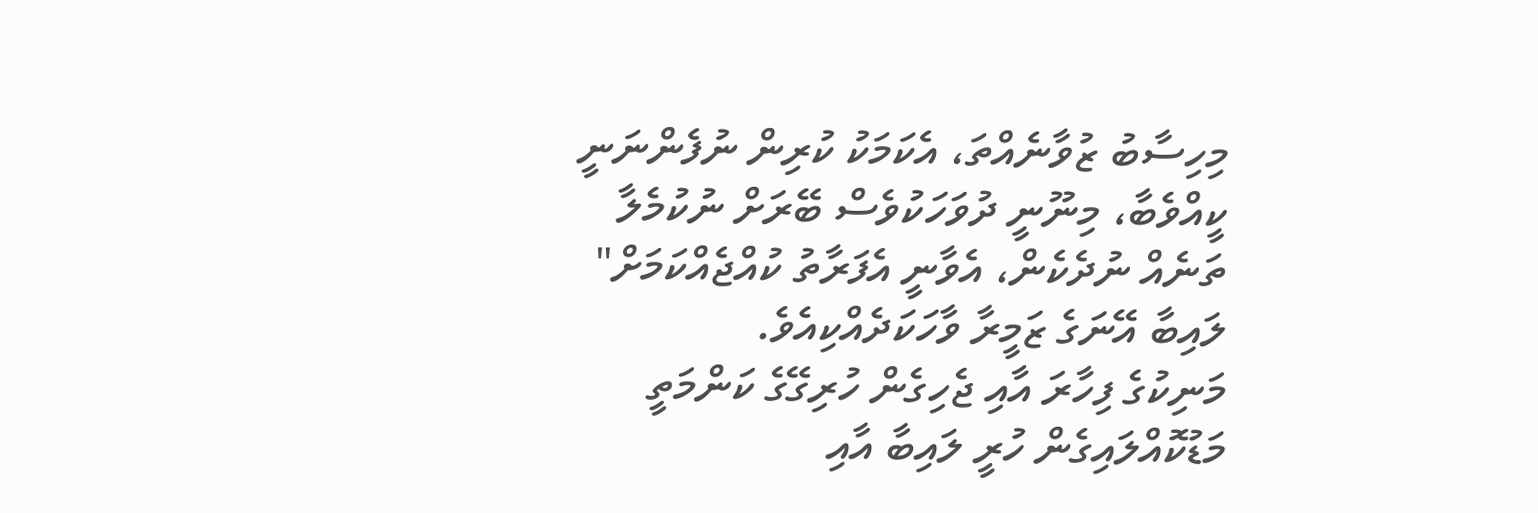މިހިސާބު ޒުވާނެއްތަ، އެކަމަކު ކުރިން ނުފެންނަނީ ކީއްވެބާ، މިނޫނީ ދުވަހަކުވެސް ބޭރަށް ނުކުމެލާ ތަނެއް ނުދެކެން، އެވާނީ އެފަރާތު ކުއްޖެއްކަމަށް" ލައިބާ އޭނަގެ ޒަމީރާ ވާހަކަދެއްކިއެވެ.
މަނިކުގެ ފިހާރަ އާއި ޖެހިގެން ހުރިގޭގެ ކަންމަތީ މަޑުކޮއްލައިގެން ހުރީ ލައިބާ އާއި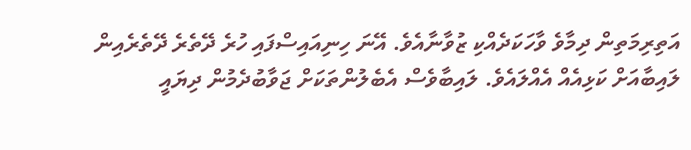އަތިރިމަތިން ދިމާވެ ވާހަކަދެއްކި ޒުވާނާއެވެ. އޭނަ ހިނިއައިސްފައި ހުރެ ދޭތެރެ ދޭތެރެއިން ލައިބާއަށް ކަޅިއެއް އެއްލައެވެ. ލައިބާވެސް އެބެލުންތަކަށް ޖަވާބުދެމުން ދިޔައީ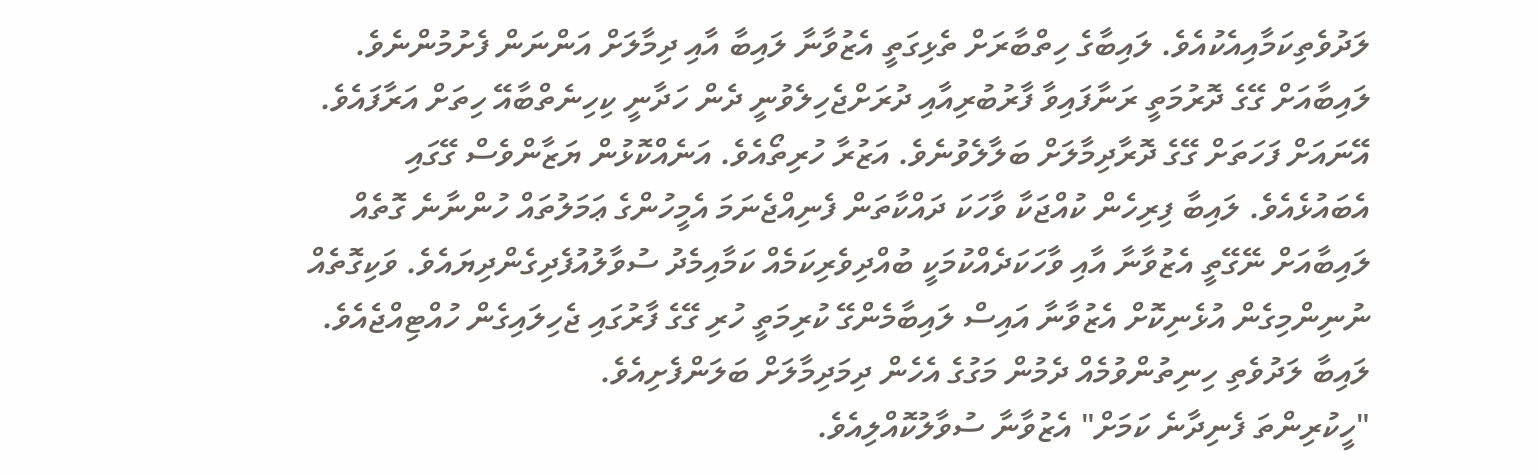ލަދުވެތިކަމާއިއެކުއެވެ. ލައިބާގެ ހިތްބާރަށް ތެޅިގަތީ އެޒުވާނާ ލައިބާ އާއި ދިމާލަށް އަންނަން ފެށުމުންނެވެ. ލައިބާއަށް ގޭގެ ދޮރުމަތީ ރަނާފައިވާ ފާރުބުރިއާއި ދުރަށްޖެހިލެވުނީ ދެން ހަދާނީ ކިހިނެތްބާއޭ ހިތަށް އަރާފައެވެ. އޭނައަށް ފަހަތަށް ގޭގެ ދޮރާދިމާލަށް ބަލާލެވުނެވެ. އަޒުރާ ހުރިތޯއެވެ. އަނެއްކޮޅުން ޔަޒާންވެސް ގޭގައި އެބައުޅެއެވެ. ލައިބާ ފިރިހެން ކުއްޖަކާ ވާހަކަ ދައްކާތަން ފެނިއްޖެނަމަ އެމީހުންގެ ޢަމަލުތައް ހުންނާނެ ގޮތެއް ލައިބާއަށް ނޭގޭތީ އެޒުވާނާ އާއި ވާހަކަދެއްކުމަކީ ބުއްދިވެރިކަމެއް ކަމާއިމެދު ސުވާލުއުފެދިގެންދިޔައެވެ. ވަކިގޮތެއް ނުނިންމިގެން އުޅެނިކޮށް އެޒުވާނާ އައިސް ލައިބާމެންގޭ ކުރިމަތީ ހުރި ގޭގެ ފާރުގައި ޖެހިލައިގެން ހުއްޓިއްޖެއެވެ. ލައިބާ ލަދުވެތި ހިނިތުންވުމެއް ދެމުން މަގުގެ އެހެން ދިމަދިމާލަށް ބަލަންފެށިއެވެ.
"ހީކުރިންތަ ފެނިދާނެ ކަމަށް" އެޒުވާނާ ސުވާލުކޮއްލިއެވެ.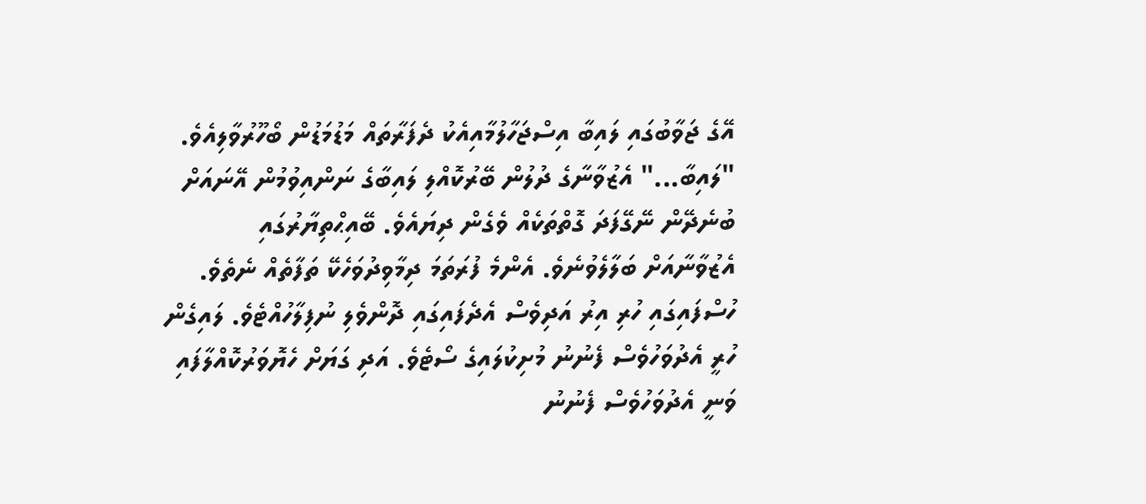އޭގެ ޖަވާބުގައި ލައިބާ އިސްޖަހާލުމާއިއެކު ދެފަރާތައް މަޑުމަޑުން ބޯހޫރުވާލިއެވެ.
"ލައިބާ..." އެޒުވާނާގެ ދުލުން ބޭރުކޮއްލި ލައިބާގެ ނަންއިވުމުން އޭނައަށް ބުނެދޭން ނޭގޭފަދަ ގޮތްތަކެއް ވެގެން ދިޔައެވެ. ބޭއިޙްތިޔާރުގައި އެޒުވާނާއަށް ބަލާލެވުނެވެ. އެންމެ ފުރަތަމަ ދިމާވިދުވަހެކޭ ތަފާތެއް ނެތެވެ. ހުސްފައިގައި ހުރި އިރު އަދިވެސް އެދެފައިގައި ދޮންވެލި ނުފިލާހުއްޓެވެ. ލައިގެން ހުރީ އެދުވަހުވެސް ފެނުނު މުށިކުލައިގެ ސޯޓެވެ. އަދި ގަޔަށް ހެޔޮވަރުކޮއްލާފައި ވަނީ އެދުވަހުވެސް ފެނުނު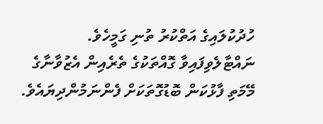ހުދުކުލައިގެ އަތްކުރު ތުނި ގަމީހެވެ. ނައްޓާލެވިފައިވާ ގޮއްތަކުގެ ތެރެއިން އެޒުވާނާގެ މޭމަތި ފާޅުކަން ބޮޑުގޮތަކަށް ފެންނަމުންދިޔައެވެ.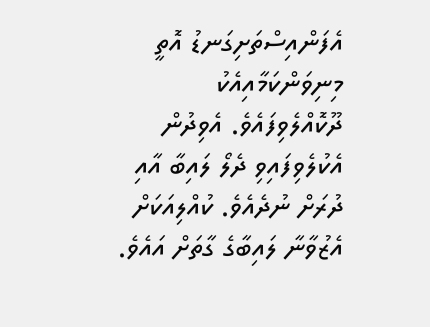އެފަންއިސްތަށިގަނޑު އޮތީ މިނިވަންކަމާއިއެކު ދޫކޮއްލެވިފައެވެ. އެވިދުން އެކުލެވިފައިވި ދެލޯ ލައިބާ އާއި ދުރަށް ނުދެއެވެ. ކުއްލިއަކަށް އެޒުވާނާ ލައިބާގެ ގާތަށް އައެވެ.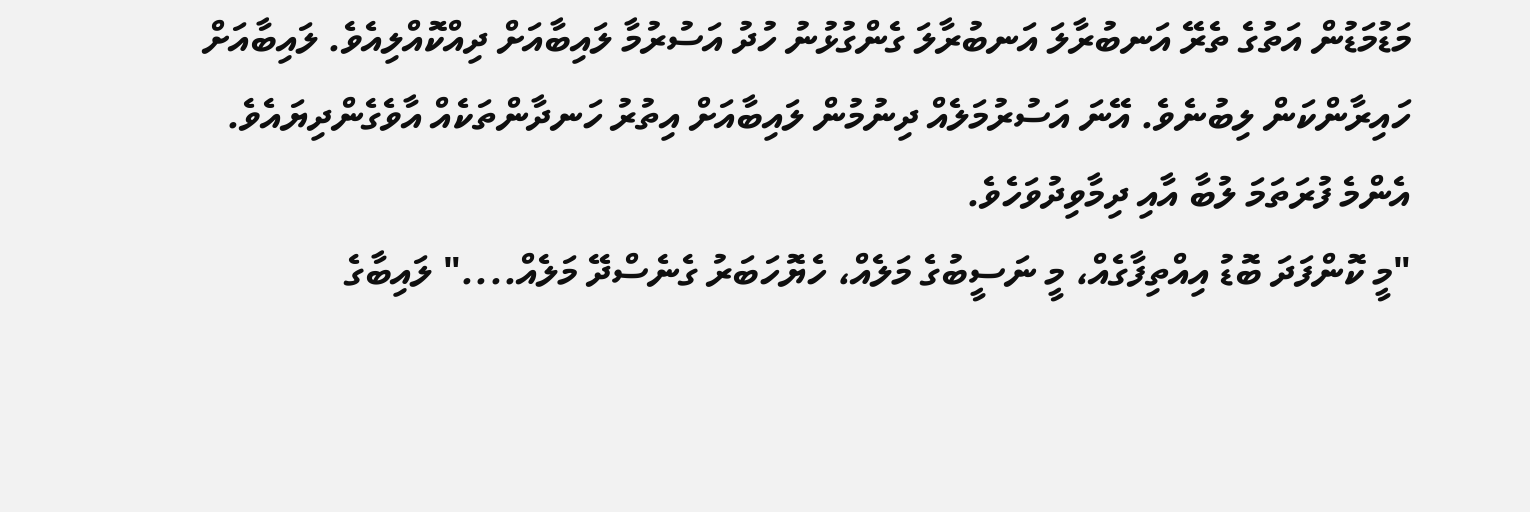މަޑުމަޑުން އަތުގެ ތެރޭ އަނބުރާލަ އަނބުރާލަ ގެންގުޅުނު ހުދު އަސުރުމާ ލައިބާއަށް ދިއްކޮއްލިއެވެ. ލައިބާއަށް ހައިރާންކަން ލިބުނެވެ. އޭނަ އަސުރުމަލެއް ދިނުމުން ލައިބާއަށް އިތުރު ހަނދާންތަކެއް އާވެގެންދިޔައެވެ. އެންމެ ފުރަތަމަ ލުބާ އާއި ދިމާވިދުވަހެވެ.
"މީ ކޮންފަދަ ބޮޑު އިއްތިފާގެއް، މީ ނަސީބުގެ މަލެއް، ހެޔޮހަބަރު ގެނެސްދޭ މަލެއް...." ލައިބާގެ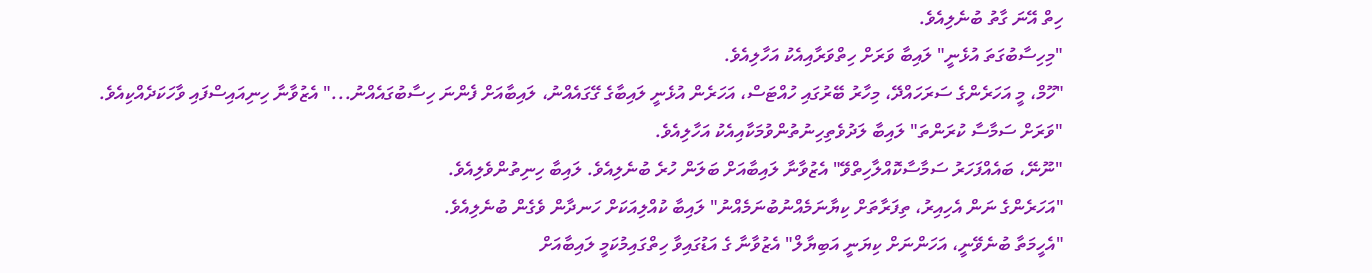ހިތް އޭނަ ގާތު ބުނެލިއެވެ.
"މިހިސާބުގަތަ އުޅެނީ" ލައިބާ ވަރަށް ހިތްވަރާއިއެކު އަހާލިއެވެ.
"ހޫމް، މީ އަހަރެންގެ ސަރަހައްދޭ، މިހާރު ބޭރުގައި ހުއްޓަސް، އަހަރެން އުޅެނީ ލައިބާގެ ގޭގައެއްނު، ލައިބާއަށް ފެންނަ ހިސާބުގައެއްނު..." އެޒުވާނާ ހިނިއައިސްފައި ވާހަކަދެއްކިއެވެ.
"ވަރަށް ސަމާސާ ކުރަންތަ" ލައިބާ ލަދުވެތިހިނުތުންވުމަކާއިއެކު އަހާލިއެވެ.
"ނޫނޭ، ބައެއްފަހަރު ސަމާސާކޮއްލާހިތްވޭ" އެޒުވާނާ ލައިބާއަށް ބަލަން ހުރެ ބުނެލިއެވެ. ލައިބާ ހިނިތުންވެލިއެވެ.
"އަހަރެންގެ ނަން އެހިއިރު، ތިފަރާތަށް ކިޔާނަމެއްނުބުނަމެއްނު" ލައިބާ ކުއްލިއަކަށް ހަނދާން ވެގެން ބުނެލިއެވެ.
"އެހީމަތާ ބުނެވޭނީ، އަހަންނަށް ކިޔަނީ އަބިޔާލް" އެޒުވާނާ ގެ އަޑުގައިވާ ހިތްގައިމުކަމީ ލައިބާއަށް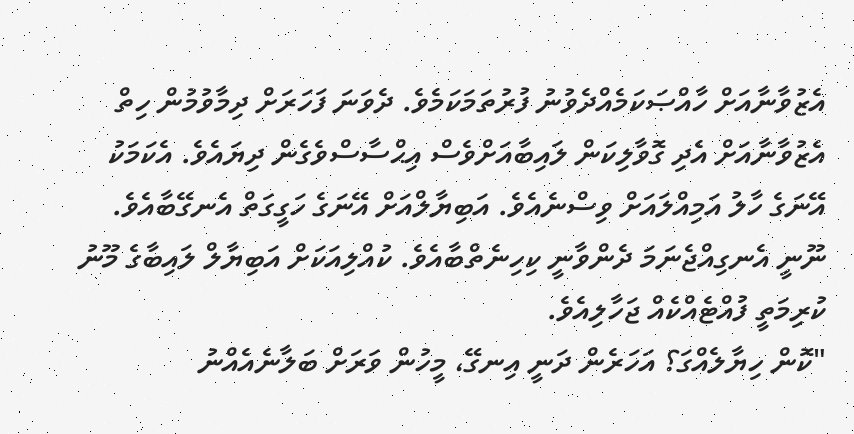އެޒުވާނާއަށް ހާއްޞަކަމެއްދެވުނު ފުރުތަމަކަމެވެ. ދެވަނަ ފަހަރަށް ދިމާވުމުން ހިތް އެޒުވާނާއަށް އެދި ގޮވާލިކަން ލައިބާއަށްވެސް އިޙްސާސްވެގެން ދިޔައެވެ. އެކަމަކު އޭނަގެ ހާލު އަމިއްލައަށް ވިސްނެއެވެ. އަބިޔާލްއަށް އޭނަގެ ހަގީގަތް އެނގޭބާއެވެ. ނޫނީ އެނގިއްޖެނަމަ ދެންވާނީ ކިހިނެތްބާއެވެ. ކުއްލިއަކަށް އަބިޔާލް ލައިބާގެ މޫނު ކުރިމަތީ ފުއްޓެއްކެއް ޖަހާލިއެވެ.
"ކޮން ހިޔާލެއްގަ؟ އަހަރެން ދަނީ އިނގޭ، މީހުން ވަރަށް ބަލާނެއެއްނު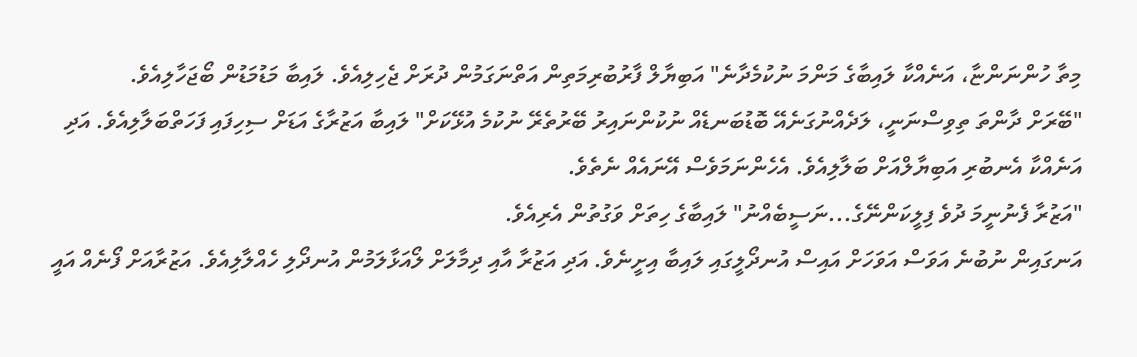މިތާ ހުންނަންޏާ، އަނެއްކާ ލައިބާގެ މަންމަ ނުކުމެދާނެ" އަބިޔާލް ފާރުބުރިމަތިން އަތްނަގަމުން ދުރަށް ޖެހިލިއެވެ. ލައިބާ މަޑުމަޑުން ބޯޖަހާލިއެވެ.
"ބޭރަށް ދާންތަ ތިވިސްނަނީ، ލަދެއްނުގަނެއޭ ބޮޑުބަނޑެއް ނުކުންނައިރު ބޭރުތެރޭ ނުކުމެ އުޅޭކަށް" ލައިބާ އަޒުރާގެ އަޑަށް ސިހިފައި ފަހަތްބަލާލިއެވެ. އަދި އަނެއްކާ އެނބުރި އަބިޔާލްއަށް ބަލާލިއެވެ. އެހެންނަމަވެސް އޭނައެއް ނެތެވެ.
"އަޒުރާ ފެނުނީމަ ދުވެ ފިލީކަންނޭގެ...ނަސީބެއްނު" ލައިބާގެ ހިތަށް ވަގުތުން އެރިއެވެ.
އަނގައިން ނުބުނެ އަވަސް އަވަހަށް އައިސް އުނދޯލީގައި ލައިބާ އިށީނެވެ. އަދި އަޒުރާ އާއި ދިމާލަށް ލޯއަޅާލަމުން އުނދޯލި ހެއްލާލިއެވެ. އަޒުރާއަށް ފޯނެއް އައީ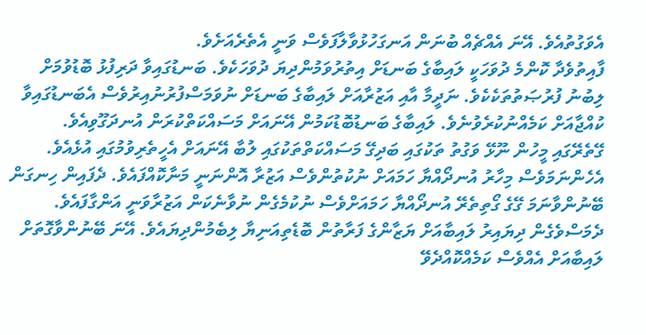އެވަގުތުއެވެ. އޭނަ އެއްޗެއް ބުނަން އަނގަހުޅުވާލާފަވެސް ވަނީ އެތެރެއަށެވެ.
ފާއިތުވެދާ ކޮންމެ ދުވަހަކީ ލައިބާގެ ބަނޑަށް އިތުރުވަމުންދިޔަ ދުވަހަކެވެ. ބަނޑުގައިވާ ދަރިފުޅު ބޮޑުވުމަށް ލިބުނު ފުރުޞަތުތަކެކެވެ. ނަދީމާ އާއި އަޒުރާއަށް ލައިބާގެ ބަނޑަށް ނުވަމަސްފުރުނުއިރުވެސް އެބަނޑުގައިވާ ކުއްޖާއަށް ކަމެއްނުކުރެވުނެވެ. ލައިބާގެ ބަނޑުބޮޑުކަމުން އޭނައަށް މަސައްކަތްކުރަން އުނދަގޫވިއެވެ. ގޭތެރޭގައި މީހުން ނޫޅޭ ވަގުތު ތަކުގައި ބަދިގޭ މަސައްކަތްތަކުގައި ލުބާ އޭނައަށް އެހީތެރިވުމުގައި އުޅެއެވެ. އެހެންނަމަވެސް މިހާރު އުނދޯއްޔާ ހަމައަށް ނުކުތުންވެސް އަޒުރާ އޮންނަނީ މަނާކޮއްފައެވެ. ދެފައިން ހިނގަން ބޭނުންވާނަމަ ގޭގެ ގޯތިތެރޭ އުނދޯއްޔާ ހަމައަށްވެސް ނުކުމެގެން ނުވާނެކަން އަޒުރާވަނީ އަންގާފައެވެ. ދެމަސްވެގެން ދިޔައިރު ލައިބާއަށް ޔަޒާންގެ ފަރާތުން ބޮޑެތިއަނިޔާ ލިބެމުންދިޔައެވެ. އޭނަ ބޭނުންވާގޮތަށް ލައިބާއަށް އެއްވެސް ކަމެއްކޮއްދެވޭ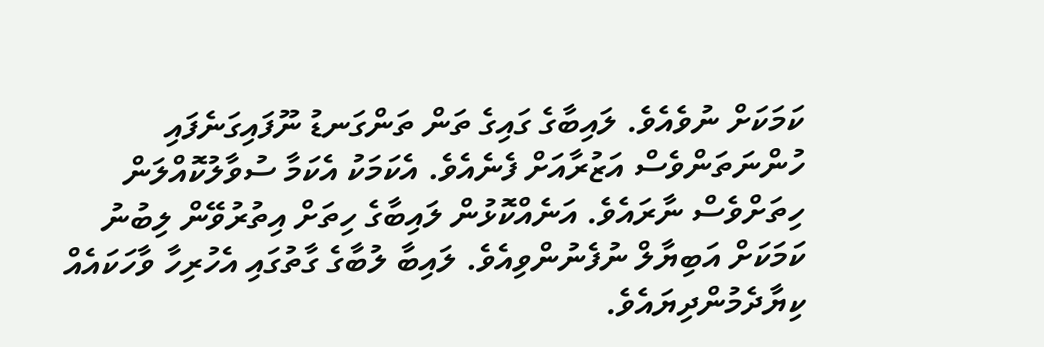ކަމަކަށް ނުވެއެވެ. ލައިބާގެ ގައިގެ ތަން ތަންގަނޑު ނޫފައިގަނެފައި ހުންނަތަންވެސް އަޒުރާއަށް ފެނެއެވެ. އެކަމަކު އެކަމާ ސުވާލުކޮއްލަން ހިތަށްވެސް ނާރައެވެ. އަނެއްކޮޅުން ލައިބާގެ ހިތަށް އިތުރުވޭން ލިބުނު ކަމަކަށް އަބިޔާލް ނުފެނުންވިއެވެ. ލައިބާ ލުބާގެ ގާތުގައި އެހުރިހާ ވާހަކައެއް ކިޔާދެމުންދިޔައެވެ.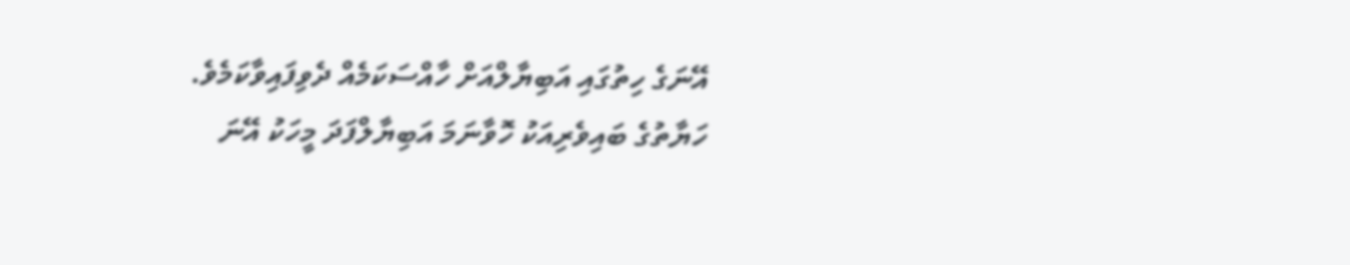އޭނަގެ ހިތުގައި އަބިޔާލްއަށް ހާއްސަކަމެއް ދެވިފައިވާކަމެވެ. ހަޔާތުގެ ބައިވެރިއަކު ހޮވާނަމަ އަބިޔާލްފަދަ މީހަކު އޭނަ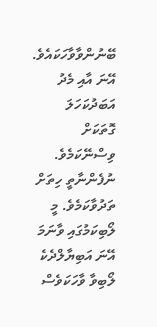ބޭނުންވާވާހަކައެވެ. އޭނަ އާއި މެދު އަބަދުކަހަލަ ގޮތަކަށް ވިސްނޭކަމެވެ. ނުފެންނާތީ ހިތަށް ތަދުވާކަމެވެ. މީ ލޯބިކަމުގައި ވާނަމަ އޭނަ އަބިޔާލްދެކެ ލޯބިވާ ވާހަކަވެސް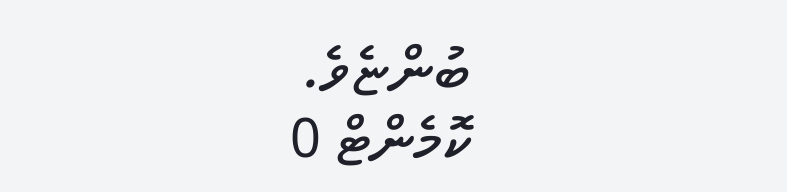ބުންޏެވެ.
ކޮމެންޓް 0